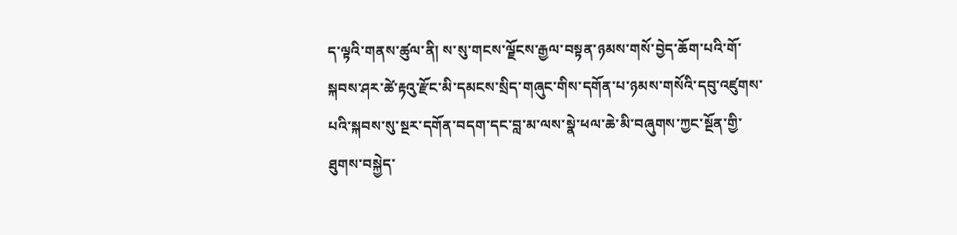ད་ལྟའི་གནས་ཚུལ་ནི། ས་སུ་གངས་ལྗོངས་རྒྱལ་བསྟན་ཉམས་གསོ་བྱེད་ཆོག་པའི་གོ་སྐབས་ཤར་ཚེ་རྟའུ་རྫོང་མི་དམངས་སྲིད་གཞུང་གིས་དགོན་པ་ཉམས་གསོའི་དབུ་འཛུགས་པའི་སྐབས་སུ་སྔར་དགོན་བདག་དང་བླ་མ་ལས་སྣེ་ཕལ་ཆེ་མི་བཞུགས་ཀྱང་སྔོན་གྱི་ཐུགས་བསྐྱེད་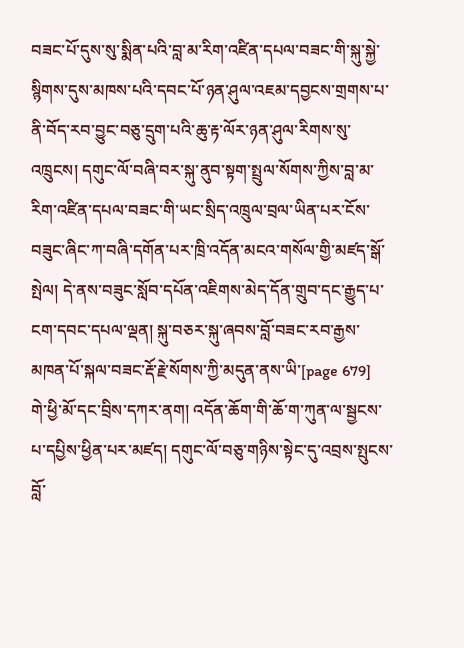བཟང་པོ་དུས་སུ་སྨིན་པའི་བླ་མ་རིག་འཛིན་དཔལ་བཟང་གི་སྐུ་སྐྱེ་སྙིགས་དུས་མཁས་པའི་དབང་པོ་ཉན་ཤུལ་འཇམ་དབྱངས་གྲགས་པ་ནི་བོད་རབ་བྱུང་བཅུ་དྲུག་པའི་ཆུ་རྟ་ལོར་ཉན་ཤུལ་རིགས་སུ་འཁྲུངས། དགུང་ལོ་བཞི་བར་སྐུ་ནུབ་སྟག་སྤྲུལ་སོགས་ཀྱིས་བླ་མ་རིག་འཛིན་དཔལ་བཟང་གི་ཡང་སྲིད་འཁྲུལ་བྲལ་ཡིན་པར་ངོས་བཟུང་ཞིང་ཀ་བཞི་དགོན་པར་ཁྲི་འདོན་མངའ་གསོལ་གྱི་མཛད་སྒོ་སྤེལ། དེ་ནས་བཟུང་སློབ་དཔོན་འཇིགས་མེད་དོན་གྲུབ་དང་རྒྱུད་པ་ངག་དབང་དཔལ་ལྡན། སྐུ་བཅར་སྐུ་ཞབས་བློ་བཟང་རབ་རྒྱས་མཁན་པོ་སྐལ་བཟང་རྡོ་རྗེ་སོགས་ཀྱི་མདུན་ནས་ཡི་[page 679] གེ་ཕྱི་མོ་དང་བྲིས་དཀར་ནག། འདོན་ཆོག་གི་ཆོ་ག་ཀུན་ལ་སྦྱངས་པ་དཔྱིས་ཕྱིན་པར་མཛད། དགུང་ལོ་བཅུ་གཉིས་སྟེང་དུ་འབྲས་སྤུངས་བློ་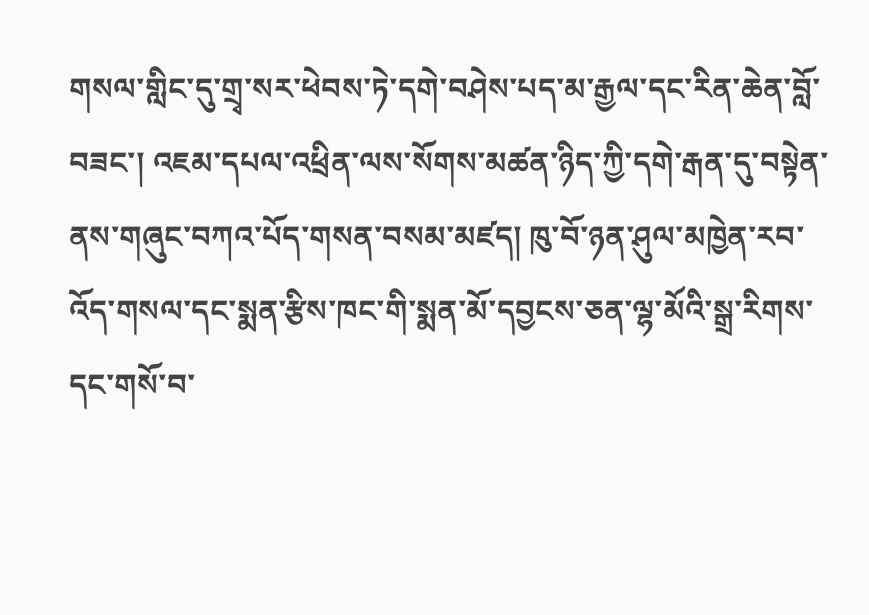གསལ་གླིང་དུ་གྲྭ་སར་ཕེབས་ཏེ་དགེ་བཤེས་པད་མ་རྒྱལ་དང་རིན་ཆེན་བློ་བཟང་། འཇམ་དཔལ་འཕྲིན་ལས་སོགས་མཚན་ཉིད་ཀྱི་དགེ་རྒན་དུ་བསྟེན་ནས་གཞུང་བཀའ་པོད་གསན་བསམ་མཛད། ཁུ་བོ་ཉན་ཤུལ་མཁྱེན་རབ་འོད་གསལ་དང་སྨན་རྩིས་ཁང་གི་སྨན་མོ་དབྱངས་ཅན་ལྷ་མོའི་སྒྲ་རིགས་དང་གསོ་བ་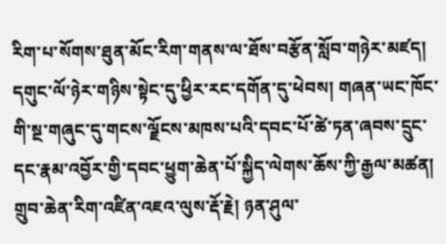རིག་པ་སོགས་ཐུན་མོང་རིག་གནས་ལ་ཐོས་བརྩོན་སློབ་གཉེར་མཛད། དགུང་ལོ་ཉེར་གཉིས་སྟེང་དུ་ཕྱིར་རང་དགོན་དུ་ཕེབས། གཞན་ཡང་ཁོང་གི་སྔ་གཞུང་དུ་གངས་ལྗོངས་མཁས་པའི་དབང་པོ་ཚེ་ཏན་ཞབས་དྲུང་དང་རྣམ་འབྱོར་གྱི་དབང་ཕྱུག་ཆེན་པོ་སྐྱིད་ལེགས་ཆོས་ཀྱི་རྒྱལ་མཚན། གྲུབ་ཆེན་རིག་འཛིན་འཇའ་ལུས་རྡོ་རྗེ། ཉན་ཤུལ་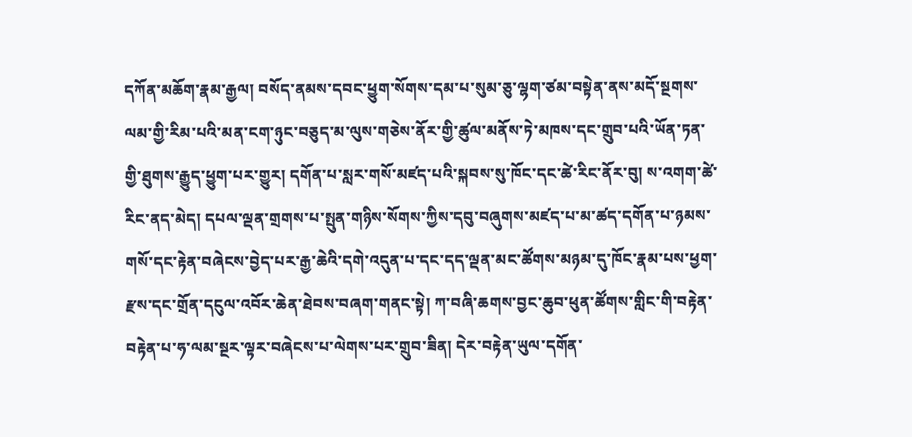དཀོན་མཆོག་རྣམ་རྒྱལ། བསོད་ནམས་དབང་ཕྱུག་སོགས་དམ་པ་སུམ་ཅུ་ལྷག་ཙམ་བསྟེན་ནས་མདོ་སྔགས་ལམ་གྱི་རིམ་པའི་མན་ངག་ཉུང་བཅུད་མ་ལུས་གཅེས་ནོར་གྱི་ཚུལ་མནོས་ཏེ་མཁས་དང་གྲུབ་པའི་ཡོན་ཏན་གྱི་ཐུགས་རྒྱུད་ཕྱུག་པར་གྱུར། དགོན་པ་སླར་གསོ་མཛད་པའི་སྐབས་སུ་ཁོང་དང་ཚེ་རིང་ནོར་བུ། ས་འགག་ཚེ་རིང་ནད་མེད། དཔལ་ལྡན་གྲགས་པ་སྤུན་གཉིས་སོགས་ཀྱིས་དབུ་བཞུགས་མཛད་པ་མ་ཚད་དགོན་པ་ཉམས་གསོ་དང་རྟེན་བཞེངས་བྱེད་པར་རྒྱ་ཆེའི་དགེ་འདུན་པ་དང་དད་ལྡན་མང་ཚོགས་མཉམ་དུ་ཁོང་རྣམ་པས་ཕྱག་རྫས་དང་གྲོན་དངུལ་འབོར་ཆེན་ཐེབས་བཞག་གནང་སྟེ། ཀ་བཞི་ཆགས་བྱང་ཆུབ་ཕུན་ཚོགས་གླིང་གི་བརྟེན་བརྟེན་པ་ཧ་ལམ་སྔར་ལྟར་བཞེངས་པ་ལེགས་པར་གྲུབ་ཟིན། དེར་བརྟེན་ཡུལ་དགོན་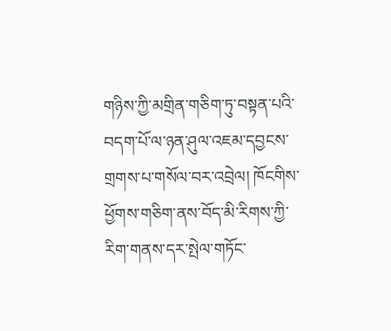གཉིས་ཀྱི་མགྲིན་གཅིག་ཏུ་བསྟན་པའི་བདག་པོ་ལ་ཉན་ཤུལ་འཇམ་དབྱངས་གྲགས་པ་གསོལ་བར་འབྲེལ། ཁོངགིས་ཕྱོགས་གཅིག་ནས་བོད་མི་རིགས་ཀྱི་རིག་གནས་དར་སྤེལ་གཏོང་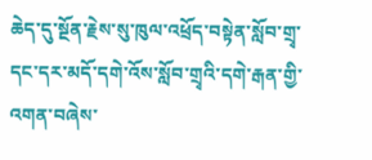ཆེད་དུ་སྔོན་རྗེས་སུ་ཁུལ་འཕྲོད་བསྟེན་སློབ་གྲྭ་དང་དར་མདོ་དགེ་འོས་སློབ་གྲྭའི་དགེ་རྒན་གྱི་འགན་བཞེས་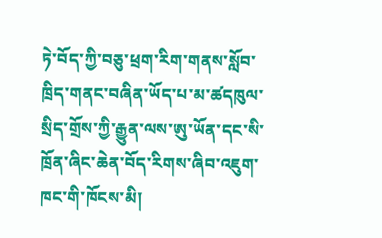ཏེ་བོད་ཀྱི་བཅུ་ཕྲག་རིག་གནས་སློབ་ཁྲིད་གནང་བཞིན་ཡོད་པ་མ་ཚདཁུལ་སྲིད་གྲོས་ཀྱི་རྒྱུན་ལས་ཨུ་ཡོན་དང་སི་ཁྲོན་ཞིང་ཆེན་བོད་རིགས་ཞིབ་འཇུག་ཁང་གི་ཁོངས་མི།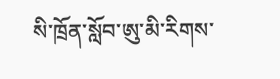སི་ཁྲོན་སློབ་ཨུ་མི་རིགས་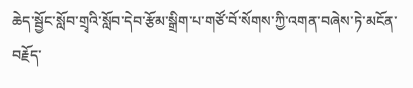ཆེད་སྦྱོང་སློབ་གྲྭའི་སློབ་དེབ་རྩོམ་སྒྲིག་པ་གཙོ་བོ་སོགས་ཀྱི་འགན་བཞེས་ཏེ་མངོན་བརྗོད་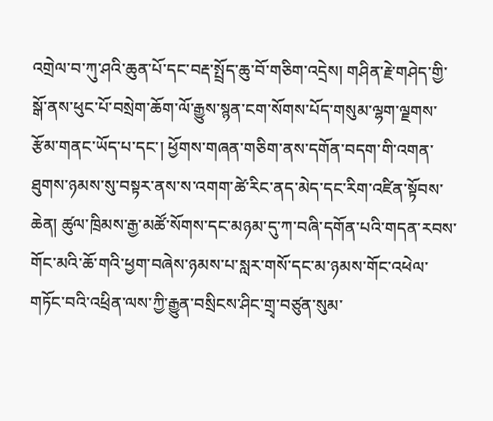འགྲེལ་བ་ཀུ་ཤའི་ཆུན་པོ་དང་བརྡ་སྤྲོད་ཆུ་བོ་གཅིག་འདྲེས། གཤིན་རྗེ་གཤེད་གྱི་སྒོ་ནས་ཕུང་པོ་བསྲེག་ཆོག་ལོ་རྒྱུས་སྙན་ངག་སོགས་པོད་གསུམ་ལྷག་ལྗགས་རྩོམ་གནང་ཡོད་པ་དང་། ཕྱོགས་གཞན་གཅིག་ནས་དགོན་བདག་གི་འགན་ཐུགས་ཉམས་སུ་བསྟར་ནས་ས་འགག་ཚེ་རིང་ནད་མེད་དང་རིག་འཛིན་སྟོབས་ཆེན། ཚུལ་ཁྲིམས་རྒྱ་མཚོ་སོགས་དང་མཉམ་དུ་ཀ་བཞི་དགོན་པའི་གདན་རབས་གོང་མའི་ཆོ་གའི་ཕྱག་བཞེས་ཉམས་པ་སླར་གསོ་དང་མ་ཉམས་གོང་འཕེལ་གཏོང་བའི་འཕྲིན་ལས་ཀྱི་རྒྱུན་བསྲིངས་ཤིང་གྲྭ་བཙུན་སུམ་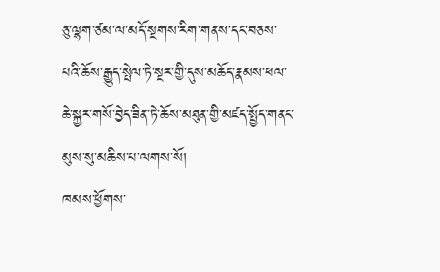ཅུ་ལྷག་ཙམ་ལ་མདོ་སྔགས་རིག་གནས་དང་བཅས་པའི་ཆོས་རྒྱུད་སྤེལ་ཏེ་སྔར་གྱི་དུས་མཆོད་རྣམས་ཕལ་ཆེ་སྐྱར་གསོ་བྱེད་ཟིན་ཏེ་ཆོས་མཐུན་གྱི་མཛད་སྤྱོད་གནང་མུས་སུ་མཆིས་པ་ལགས་སོ།
ཁམས་ཕྱོགས་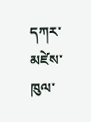དཀར་མཛེས་ཁུལ་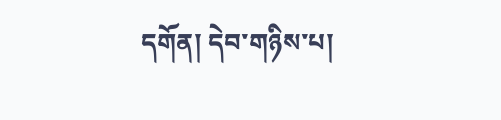དགོན། དེབ་གཉིས་པ།